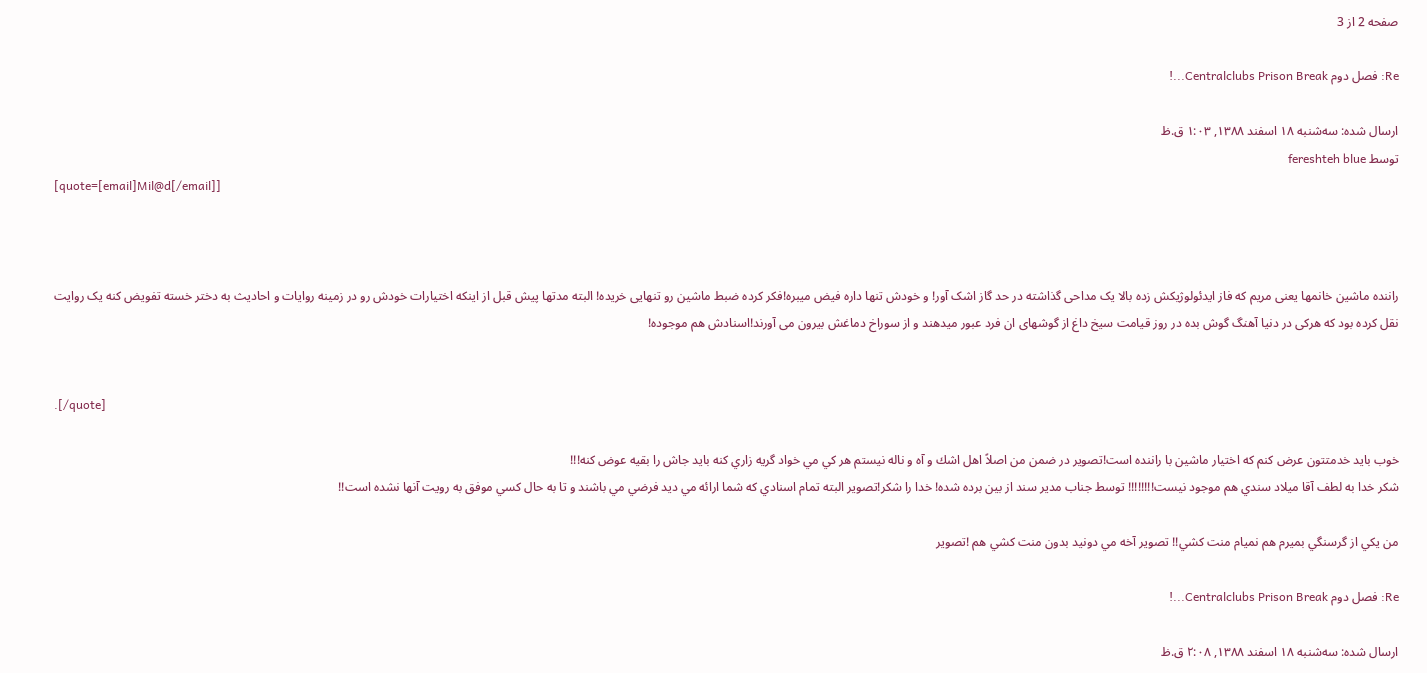صفحه 2 از 3

Re: فصل دوم Centralclubs Prison Break...!

ارسال شده: سه‌شنبه ۱۸ اسفند ۱۳۸۸, ۱:۰۳ ق.ظ
توسط fereshteh blue
[quote=[email]Mil@d[/email]]



راننده ماشین خانمها یعنی مریم که فاز ایدئولوژیکش زده بالا یک مداحی گذاشته در حد گاز اشک آور! و خودش تنها داره فیض میبره!فکر کرده ضبط ماشین رو تنهایی خریده! البته مدتها پیش قبل از اینکه اختیارات خودش رو در زمینه روایات و احادیث به دختر خسته تفویض کنه یک روایت نقل کرده بود که هرکی در دنیا آهنگ گوش بده در روز قیامت سیخ داغ از گوشهای ان فرد عبور میدهند و از سوراخ دماغش بیرون می آورند!اسنادش هم موجوده!


.[/quote]

خوب بايد خدمتتون عرض كنم كه اختيار ماشين با راننده است!تصویر در ضمن من اصلاً اهل اشك و آه و ناله نيستم هر كي مي خواد گريه زاري كنه بايد جاش را بقيه عوض كنه!!!
شكر خدا به لطف آقا ميلاد سندي هم موجود نيست!!!!!!!! توسط جناب مدير سند از بين برده شده! خدا را شكر!تصویر البته تمام اسنادي كه شما ارائه مي ديد فرضي مي باشند و تا به حال كسي موفق به رويت آنها نشده است!!

من يكي از گرسنگي بميرم هم نميام منت كشي!! تصویر آخه مي دونيد بدون منت كشي هم !تصویر

Re: فصل دوم Centralclubs Prison Break...!

ارسال شده: سه‌شنبه ۱۸ اسفند ۱۳۸۸, ۲:۰۸ ق.ظ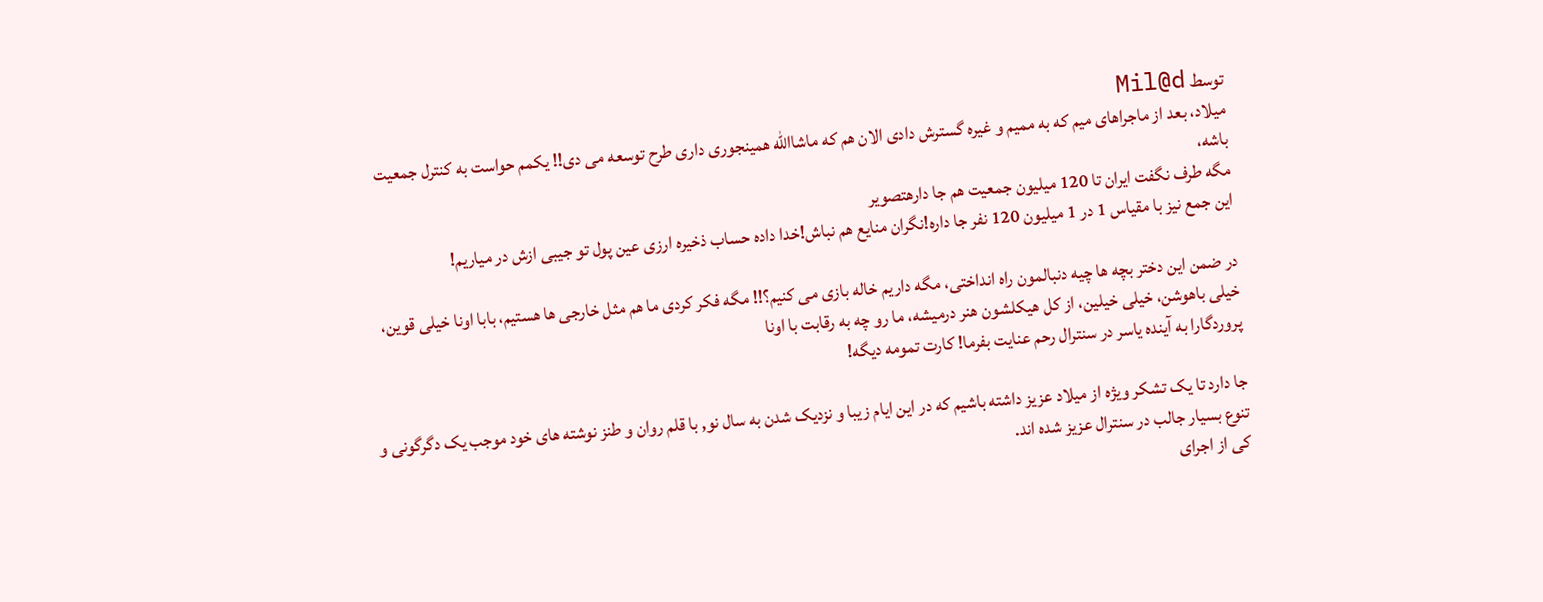توسط Mil@d
میلاد، بعد از ماجراهای میم که به ممیم و غیره گسترش دادی الان هم که ماشاالله همینجوری داری طرح توسعه می دی!! یکمم حواست به کنترل جمعیت باشه،
مگه طرف نگفت ایران تا 120 میلیون جمعیت هم جا دارهتصویر
این جمع نیز با مقیاس 1 در 1 میلیون 120 نفر جا داره!نگران منایع هم نباش!خدا داده حساب ذخیره ارزی عین پول تو جیبی ازش در میاریم!

در ضمن این دختر بچه ها چیه دنبالمون راه انداختی، مگه داریم خاله بازی می کنیم؟!! مگه فکر کردی ما هم مثل خارجی ها هستیم، بابا اونا خیلی قوین، خیلی باهوشن، خیلی خیلین، از کل هیکلشون هنر درمیشه، ما رو چه به رقابت با اونا
پروردگارا به آینده یاسر در سنترال رحم عنایت بفرما! کارت تمومه دیگه!

جا دارد تا یک تشکر ویژه از میلاد عزیز داشته باشیم که در این ایام زیبا و نزدیک شدن به سال نو, با قلم روان و طنز نوشته های خود موجب یک دگرگونی و تنوع بسیار جالب در سنترال عزیز شده اند.
کی از اجرای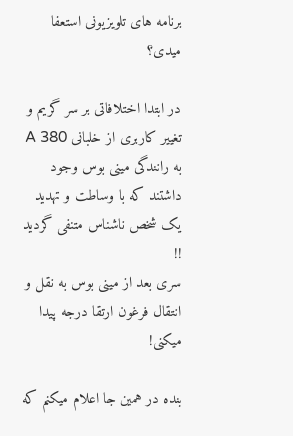برنامه های تلویزیونی استعفا میدی؟

در ابتدا اختلافاتی بر سر گریم و تغییر کاربری از خلبانی A 380 به رانندگی مینی بوس وجود داشتند که با وساطت و تهدید یک شخص ناشناس متنفی گردید !!
سری بعد از مینی بوس به نقل و انتقال فرغون ارتقا درجه پیدا میکنی!

بنده در همین جا اعلام میکنم که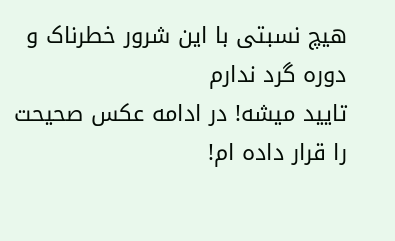هیچ نسبتی با این شرور خطرناک و دوره گرد ندارم
تایید میشه! در ادامه عکس صحیحت را قرار داده ام!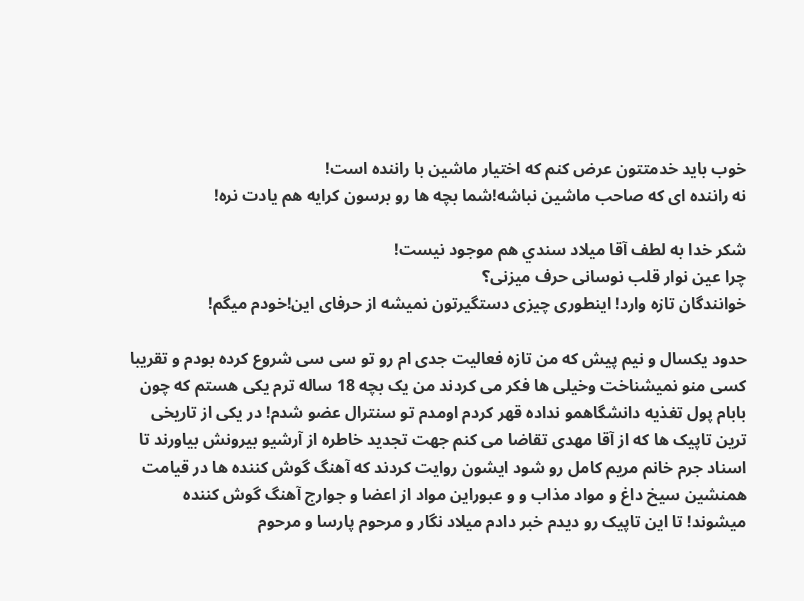خوب بايد خدمتتون عرض كنم كه اختيار ماشين با راننده است!
نه راننده ای که صاحب ماشین نباشه!شما بچه ها رو برسون کرایه هم یادت نره!

شكر خدا به لطف آقا ميلاد سندي هم موجود نيست!
چرا عین نوار قلب نوسانی حرف میزنی؟
خوانندگان تازه وارد! اینطوری چیزی دستگیرتون نمیشه از حرفای این!خودم میگم!

حدود یکسال و نیم پیش که من تازه فعالیت جدی ام رو تو سی سی شروع کرده بودم و تقریبا کسی منو نمیشناخت وخیلی ها فکر می کردند من یک بچه 18 ساله ترم یکی هستم که چون بابام پول تغذیه دانشگاهمو نداده قهر کردم اومدم تو سنترال عضو شدم! در یکی از تاریخی ترین تاپیک ها که از آقا مهدی تقاضا می کنم جهت تجدید خاطره از آرشیو بیرونش بیاورند تا اسناد جرم خانم مریم کامل رو شود ایشون روایت کردند که آهنگ گوش کننده ها در قیامت همنشین سیخ داغ و مواد مذاب و و عبوراین مواد از اعضا و جوارج آهنگ گوش کننده میشوند! تا این تاپیک رو دیدم خبر دادم میلاد نگار و مرحوم پارسا و مرحوم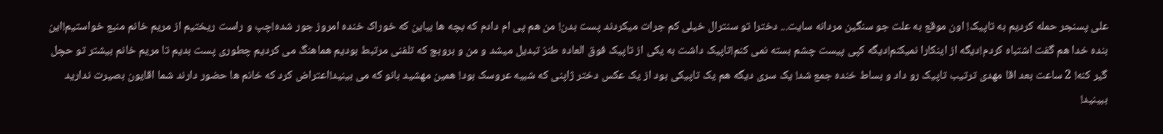علی پسنجر حمله کردیم به تاپیک! اون موقع به علت جو سنگین مردانه سایت... دخترا تو سنترال خیلی کم جرات میکردند پست بدن! من هم پی ام دادم که بچه ها بیاین که خوراک خنده امروز جور شده!چپ و راست ریختیم از مریم خانم منبع خواستیم!این بنده خدا هم گفت اشتباه کردم!دیگه از اینکارا نمیکنم!دیگه کپی پیست چشم بسته نمی کنم!تاپیک داشت به یکی از تاپیک فوق العاده طنز تبدیل میشد و من و بروبچ که تلفنی مرتبط بودیم هماهنگ می کردیم چطوری پست بدیم تا مریم خانم بیشتر تو حچل گیر کنه! 2 ساعت بعد اقا مهدی ترتیب تاپیک رو داد و بساط خنده جمع شد! یک سری دیگه هم یک تاپیکی بود از یک عکس دختر ژاپنی که شبیه عروسک بود! همین مهشید بانو که می بینید!اعتراض کرد که خانم ها حضور دارند شما اقایون بصیرت ندارید ببینید!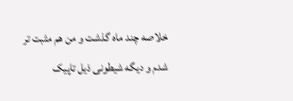خلاصه چند ماه گذشت و من هم مثبت تر شدم و دیگه شیطونی ذیل تاپیک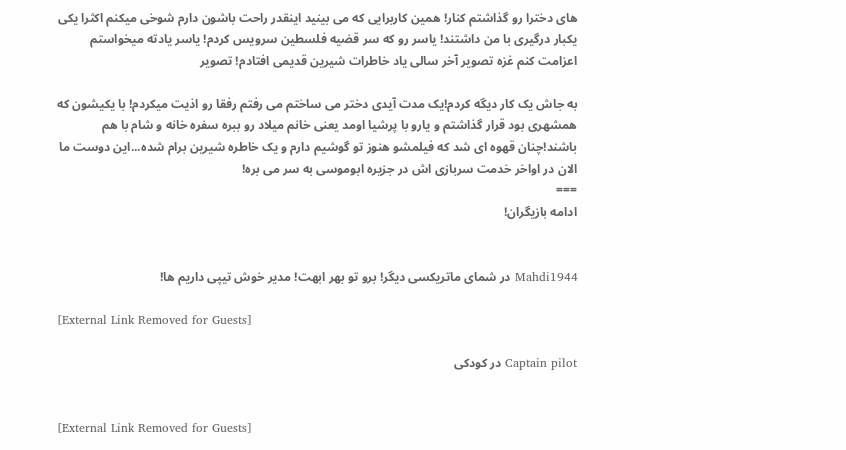های دخترا رو گذاشتم کنار! همین کاربرایی که می بینید اینقدر راحت باشون دارم شوخی میکنم اکثرا یکی یکبار درگیری با من داشتند! یاسر رو که سر قضیه فلسطین سرویس کردم! یاسر یادته میخواستم اعزامت کنم غزه تصویر آخر سالی یاد خاطرات شیرین قدیمی افتادم! تصویر

به جاش یک کار دیگه کردم!یک مدت آیدی دختر می ساختم می رفتم رفقا رو اذیت میکردم! با یکیشون که همشهری بود قرار گذاشتم و یارو با پرشیا اومد یعنی خانم میلاد رو ببره سفره خانه و شام با هم باشند!چنان قهوه ای شد که فیلمشو هنوز تو گوشیم دارم و یک خاطره شیرین برام شده...این دوست ما الان در اواخر خدمت سربازی اش در جزیره ابوموسی به سر می بره!
===
ادامه بازیگران!


Mahdi1944 در شمای ماتریکسی دیگر! برو تو بهر ابهت! مدیر خوش تیپی داریم ها!

[External Link Removed for Guests]

Captain pilot در کودکی


[External Link Removed for Guests]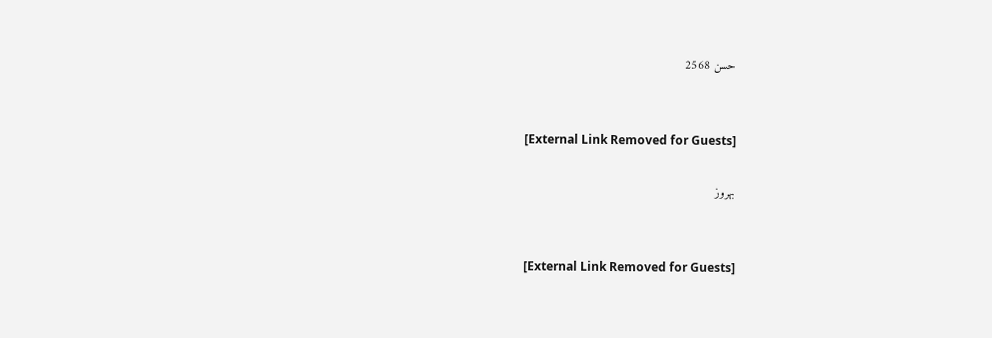حسن 2568


[External Link Removed for Guests]

بهروز


[External Link Removed for Guests]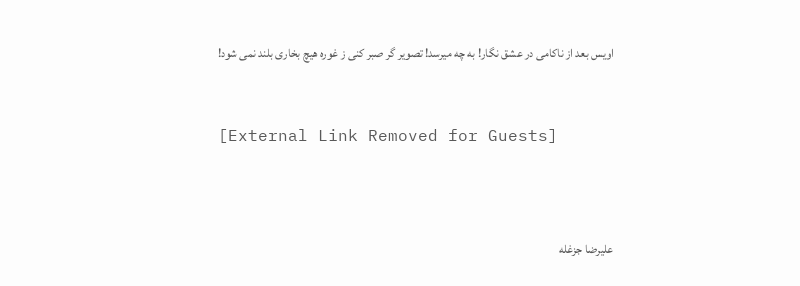اویس بعد از ناکامی در عشق نگار! به چه میرسد! تصویر گر صبر کنی ز غوره هیچ بخاری بلند نمی شود!


[External Link Removed for Guests]



علیرضا جزغله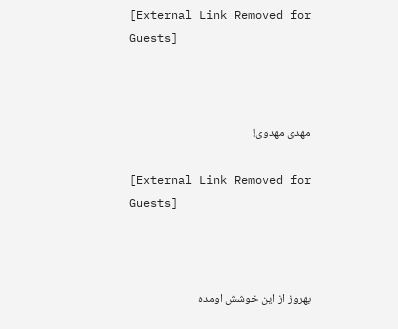[External Link Removed for Guests]



مهدی مهدوی!

[External Link Removed for Guests]



بهروز از این خوشش اومده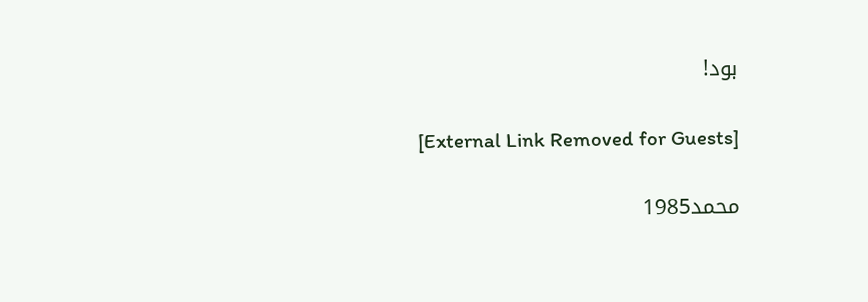بود!


[External Link Removed for Guests]


محمد1985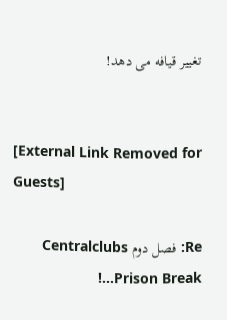تغییر قیافه می دهد!


[External Link Removed for Guests]

Re: فصل دوم Centralclubs Prison Break...!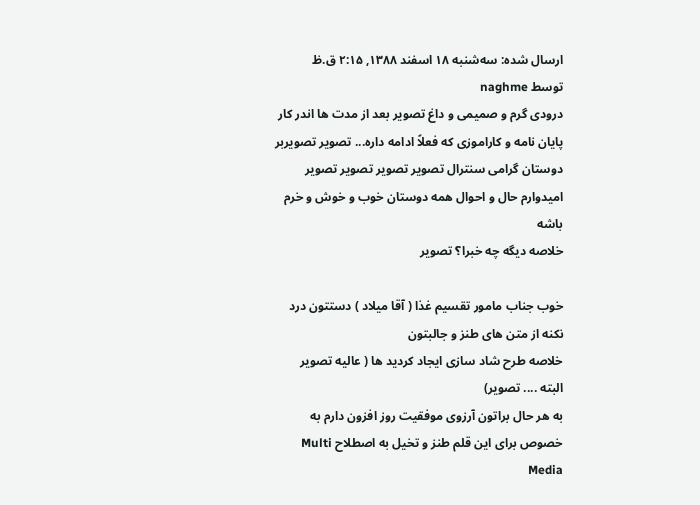ارسال شده: سه‌شنبه ۱۸ اسفند ۱۳۸۸, ۲:۱۵ ق.ظ
توسط naghme
درودی گرم و صمیمی و داغ تصویر بعد از مدت ها اندر کار پایان نامه و کاراموزی که فعلاً ادامه داره... تصویر تصویربر دوستان گرامی سنترال تصویر تصویر تصویر تصویر
امیدوارم حال و احوال همه دوستان خوب و خوش و خرم باشه
خلاصه دیگه چه خبرا؟ تصویر

خوب جناب مامور تقسیم غذا ( آقا میلاد ) دستتون درد نکنه از متن های طنز و جالبتون
خلاصه طرح شاد سازی ایجاد کردید ها ( عالیه تصویر البته .... تصویر)
به هر حال براتون آرزوی موفقیت روز افزون دارم به خصوص برای این قلم طنز و تخیل به اصطلاح Multi Media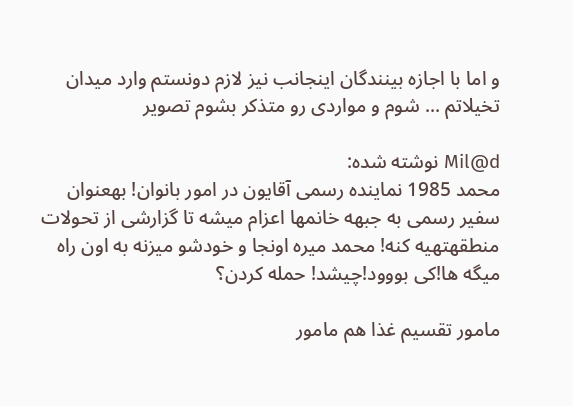و اما با اجازه بینندگان اینجانب نیز لازم دونستم وارد میدان تخیلاتم ... شوم و مواردی رو متذکر بشوم تصویر

Mil@d نوشته شده:
محمد 1985 نماینده رسمی آقایون در امور بانوان! بهعنوان سفیر رسمی به جبهه خانمها اعزام میشه تا گزارشی از تحولات منطقهتهیه کنه! محمد میره اونجا و خودشو میزنه به اون راه میگه ها!کی بووود!چیشد! حمله کردن؟

مامور تقسیم غذا هم مامور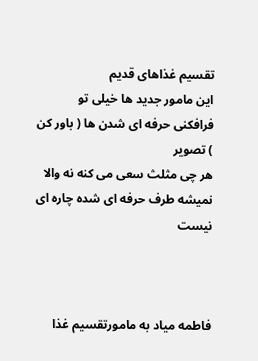تقسیم غذاهای قدیم
این مامور جدید ها خیلی تو فرافکنی حرفه ای شدن ها ( باور کن ) تصویر
هر چی مثلث سعی می کنه نه والا نمیشه طرف حرفه ای شده چاره ای نیست



فاطمه میاد به مامورتقسیم غذا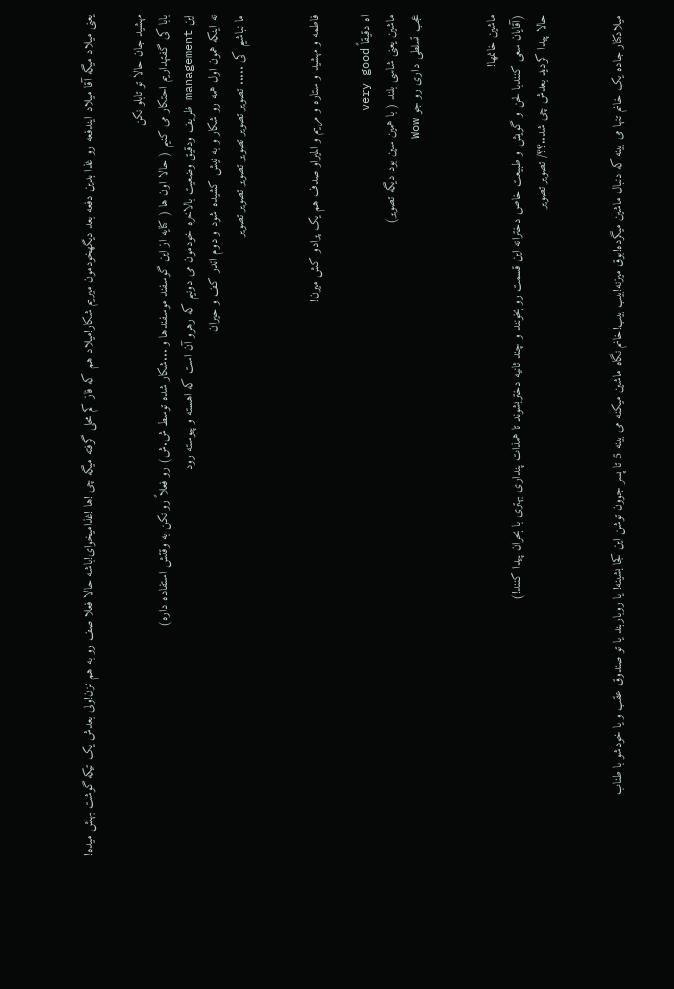یعنی میلاد میگه آقا میلاد ایندفعه رو غذا بدین دفعه بعد دیگهخودمون میریم شکار!میلاد هم که فاز کم محلی گرفته میگه چی !ها !غذامیخوای!باشه حالا فعلا صف رو به هم نزن!ولی بعدش یک تیکه گوشت بهش میده!

مهشید جان حالا تو تابلو نکن
بابا کی گفتهداریم احتکار می کنیم ( حالا اون ها ( کنایه از این گوسفند موسفندها و ...شکار شده توسط ش.ش) رو فعلاً رو نکن به وقتش استفاده داره)
این management ظریف ودقیق وضعیت بالاخره خودمون می دونیم که رهرو آن است که اهسته و پیوسته رود
نه اینکه همون اول همه رو شکار و به نیش کشیده شود و دوم اندر کف و حیران
ما نباشیم کی ..... تصویر تصویر تصویر تصویر تصویر تصویر


فاطمه و مهشید و ستاره و مریم و المیراو صدف هم یک پرادو کش میرن!

اه دقیقاً very good
ماشین یعنی شاسی بلند ( با همین سین بود دیگه تصویر)
عجب تسلطی داری رو جو Wow


ماشین خانمها!
(آقایان سعی کنندبا لحن و گویش و طبیعت خاص دخترانه این قسمت رو بخونند و چند ثانیه دختربشوند تا همذات پنداری بهتری با بحران پیدا کنند!)
حالا پیدا کردید بعدش چی شد..؟؟/ تصویر تصویر


میلادکنار جاده یک خانم تنها می بینه که دنبال ماشین میگرده!بوق میزنه!بیب بیب!خانم نگاه ماشین میکنه می بینه 5 تا پسر جوون توشن این کجا بشینه! یا روباربند یا تو صندوق عقب و یا خودشو با طناب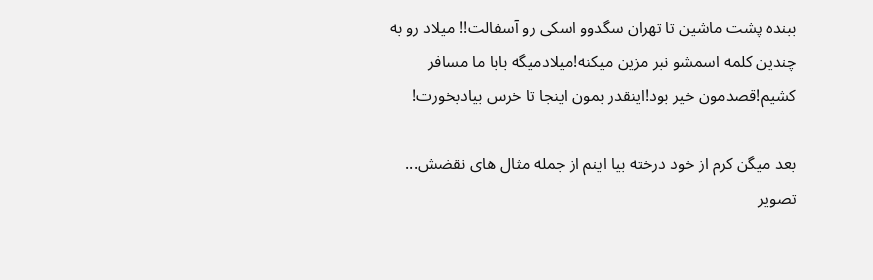ببنده پشت ماشین تا تهران سگدوو اسکی رو آسفالت!! میلاد رو به چندین کلمه اسمشو نبر مزین میکنه!میلادمیگه بابا ما مسافر کشیم!قصدمون خیر بود!اینقدر بمون اینجا تا خرس بیادبخورت!

بعد میگن کرم از خود درخته بیا اینم از جمله مثال های نقضش... تصویر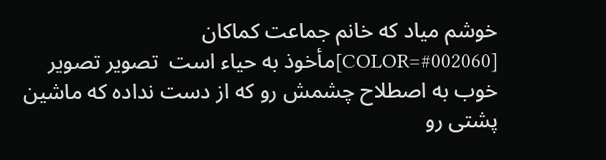خوشم میاد که خانم جماعت کماکان [COLOR=#002060]مأخوذ به حیاء است  تصویر تصویر
خوب به اصطلاح چشمش رو که از دست نداده که ماشین پشتی رو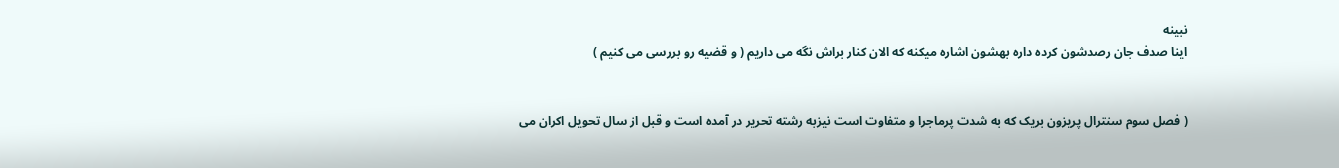نبینه
اینا صدف جان رصدشون کرده داره بهشون اشاره میکنه که الان کنار براش نگه می داریم ( و قضیه رو بررسی می کنیم )


( فصل سوم سنترال پریزون بریک که به شدت پرماجرا و متفاوت است نیزبه رشته تحریر در آمده است و قبل از سال تحویل اکران می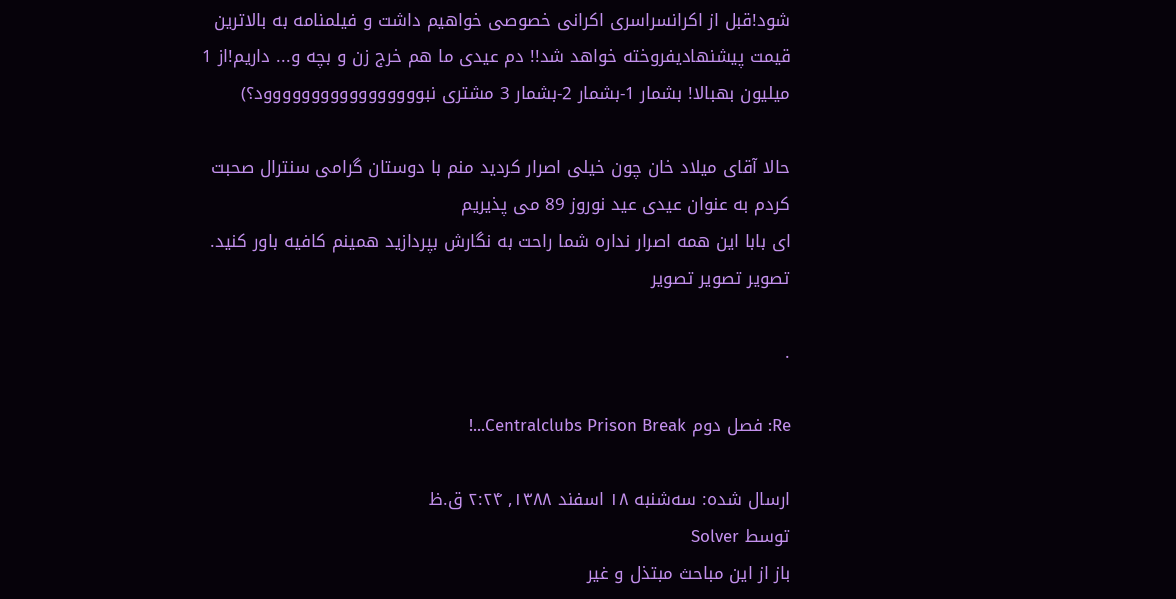شود!قبل از اکرانسراسری اکرانی خصوصی خواهیم داشت و فیلمنامه به بالاترین قیمت پیشنهادیفروخته خواهد شد!! دم عیدی ما هم خرج زن و بچه و... داریم!از 1 میلیون بهبالا! بشمار 1-بشمار 2-بشمار 3 مشتری نبووووووووووووووووود؟)

حالا آقای میلاد خان چون خیلی اصرار کردید منم با دوستان گرامی سنترال صحبت کردم به عنوان عیدی عید نوروز 89 می پذیریم
ای بابا این همه اصرار نداره شما راحت به نگارش بپردازید همینم کافیه باور کنید.
تصویر تصویر تصویر

.

Re: فصل دوم Centralclubs Prison Break...!

ارسال شده: سه‌شنبه ۱۸ اسفند ۱۳۸۸, ۲:۲۴ ق.ظ
توسط Solver
باز از این مباحث مبتذل و غیر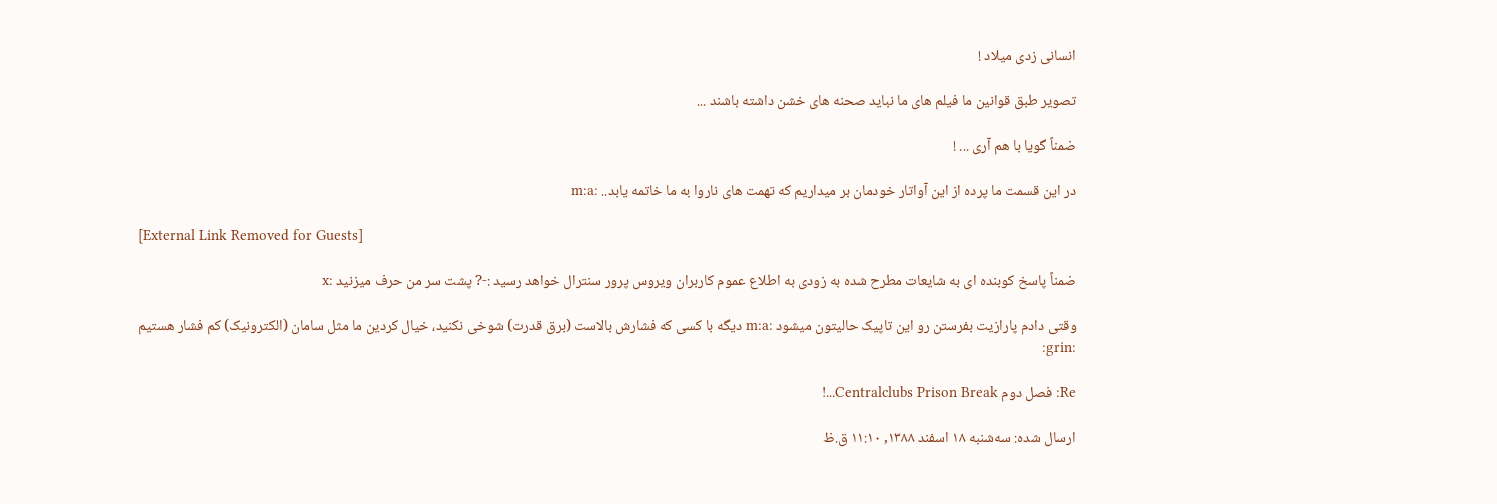انسانی زدی میلاد !

تصویر طبق قوانین ما فیلم های ما نباید صحنه های خشن داشته باشند ...

ضمناً گویا با هم آری ... !

در این قسمت ما پرده از این آواتار خودمان بر میداریم که تهمت های ناروا به ما خاتمه یابد.. :m:a

[External Link Removed for Guests]

ضمناً پاسخ کوبنده ای به شایعات مطرح شده به زودی به اطلاع عموم کاربران ویروس پرور سنترال خواهد رسید :-? پشت سر من حرف میزنید :x

وقتی دادم پارازیت بفرستن رو این تاپیک حالیتون میشود :m:a دیگه با کسی که فشارش بالاست (برق قدرت) شوخی نکنید، خیال کردین ما مثل سامان (الکترونیک) کم فشار هستیم :grin:

Re: فصل دوم Centralclubs Prison Break...!

ارسال شده: سه‌شنبه ۱۸ اسفند ۱۳۸۸, ۱۱:۱۰ ق.ظ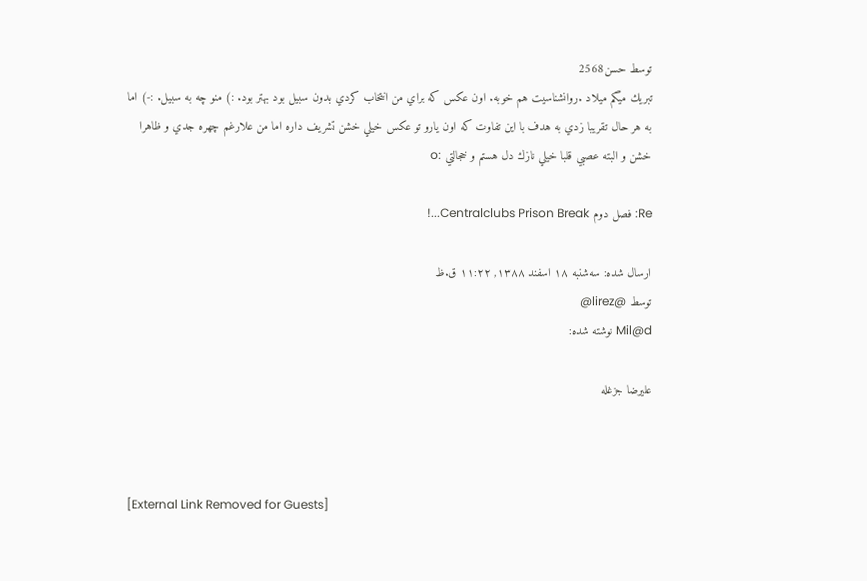توسط حسن2568
تبريك ميگم ميلاد .روانشناسيت هم خوبه. اون عكس كه براي من انتخاب كردي بدون سبيل بود بهتر بود. :) منو چه به سبيل. :-) اما به هر حال تقريبا زدي به هدف با اين تفاوت كه اون يارو تو عكس خيلي خشن تشريف داره اما من علارغم چهره جدي و ظاهرا خشن و البته عصبي قلبا خيلي نازك دل هستم و خجالتي :o

Re: فصل دوم Centralclubs Prison Break...!

ارسال شده: سه‌شنبه ۱۸ اسفند ۱۳۸۸, ۱۱:۲۲ ق.ظ
توسط @lirez@
Mil@d نوشته شده:

علیرضا جزغله



[External Link Removed for Guests]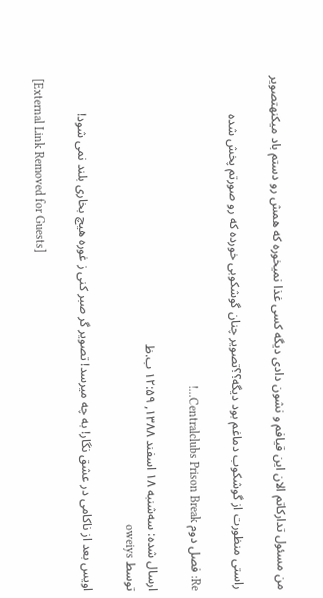من مسئول تدارکاتم الان این قیافم و نشون دادی دیگه کسی غذا نمیخوره که همش رو دستم باد میکنهتصویر

راستی منظورت از گوشکوب دماغم بود دیگه؟؟تصویر چنان گوشکوبی خورده که رو صورتم پخش شده

Re: فصل دوم Centralclubs Prison Break...!

ارسال شده: سه‌شنبه ۱۸ اسفند ۱۳۸۸, ۱۲:۵۹ ب.ظ
توسط oweiys

اویس بعد از ناکامی در عشق نگار! به چه میرسد! تصویر گر صبر کنی ز غوره هیچ بخاری بلند نمی شود!

[External Link Removed for Guests]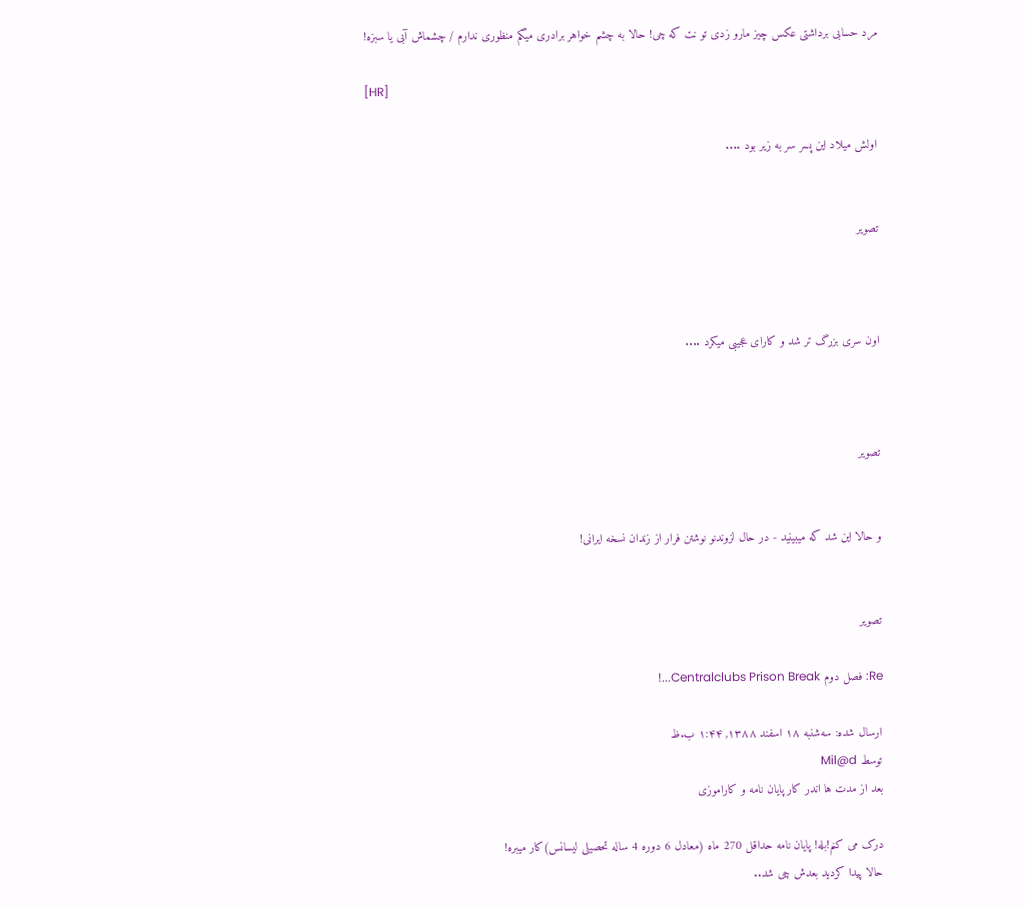مرد حسابی برداشتی عکس چیز مارو زدی تو نت که چی! حالا به چشم خواهر برادری میگم منظوری ندارم / چشماش آبی یا سبزه!

[HR]

اولش میلاد این پسر سر به زیر بود ....


تصویر



اون سری بزرگ تر شد و کارای عجیبی میکرد ....



تصویر


و حالا این شد که میبینید - در حال لزوندنو نوشتن فرار از زندان نسخه ایرانی!


تصویر

Re: فصل دوم Centralclubs Prison Break...!

ارسال شده: سه‌شنبه ۱۸ اسفند ۱۳۸۸, ۱:۴۴ ب.ظ
توسط Mil@d
بعد از مدت ها اندر کار پایان نامه و کاراموزی

درک می کنم!بله! پایان نامه حداقل 270 ماه (معادل 6 دوره 4 ساله تحصیلی لیسانس)کار میبره!
حالا پیدا کردید بعدش چی شد..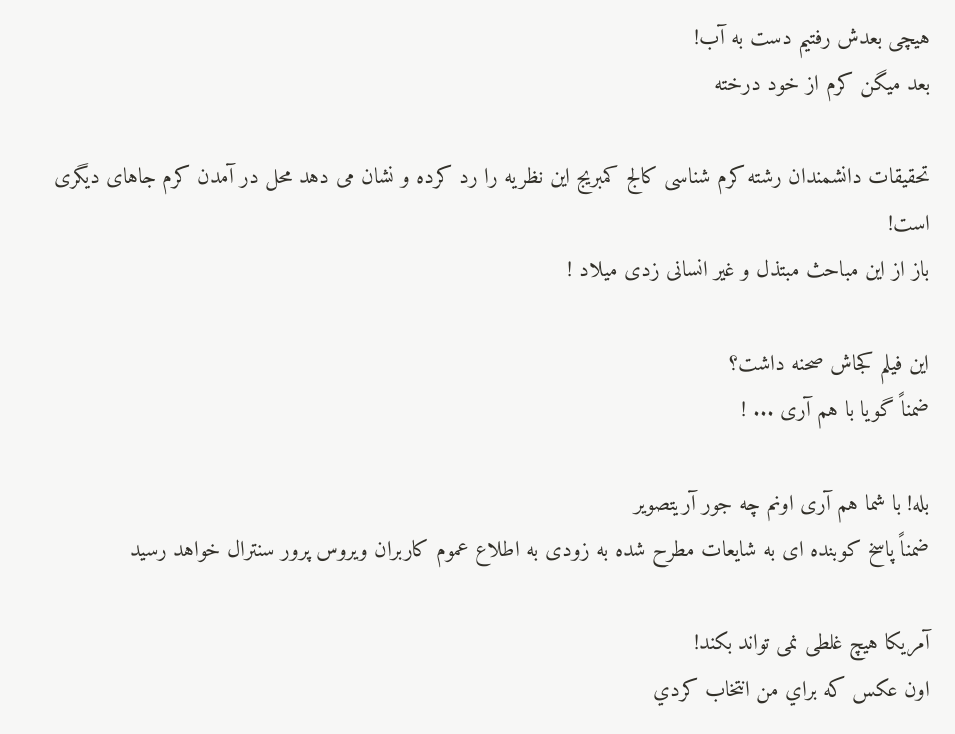هیچی بعدش رفتیم دست به آب!
بعد میگن کرم از خود درخته

تحقیقات دانشمندان رشته کرم شناسی کالج کمبریج این نظریه را رد کرده و نشان می دهد محل در آمدن کرم جاهای دیگری است!
باز از این مباحث مبتذل و غیر انسانی زدی میلاد !

این فیلم کجاش صحنه داشت؟
ضمناً گویا با هم آری ... !

بله! با شما هم آری اونم چه جور آریتصویر
ضمناً پاسخ کوبنده ای به شایعات مطرح شده به زودی به اطلاع عموم کاربران ویروس پرور سنترال خواهد رسید

آمریکا هیچ غلطی نمی تواند بکند!
اون عكس كه براي من انتخاب كردي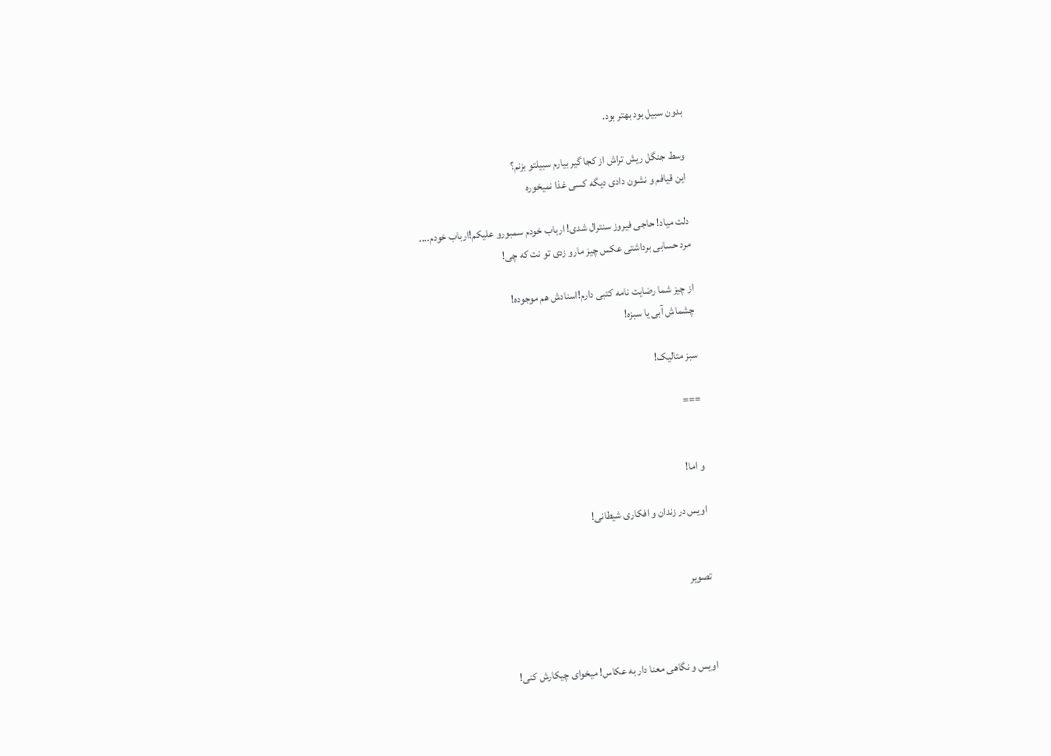بدون سبيل بود بهتر بود.

وسط جنگل ریش تراش از کجا گیر بیارم سبیلتو بزنم؟
این قیافم و نشون دادی دیگه کسی غذا نمیخوره

دلت میاد! حاجی فیروز سنترال شدی! ارباب خودم سمبورو علیکم!ارباب خودم....
مرد حسابی برداشتی عکس چیز مارو زدی تو نت که چی!

از چیز شما رضایت نامه کتبی دارم!اسنادش هم موجوده!
چشماش آبی یا سبزه!

سبز متالیک!

===


و اما!

اویس در زندان و افکاری شیطانی!


تصویر



اویس و نگاهی معنا دار به عکاس! میخوای چیکارش کنی!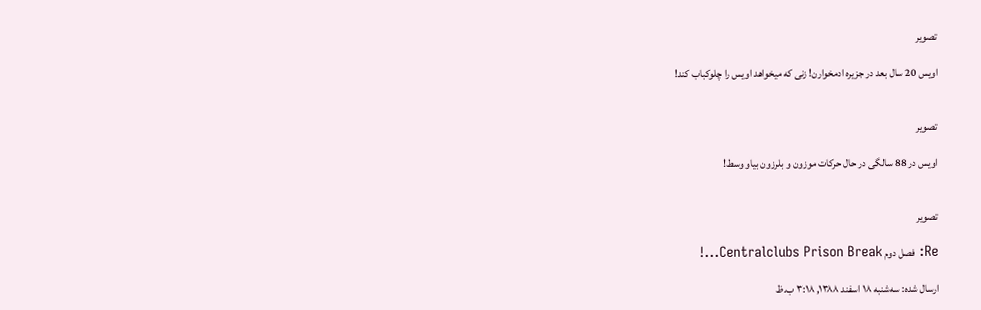تصویر

اویس 20 سال بعد در جزیره ادمخوارن! زنی که میخواهد اویس را چلوکباب کند!


تصویر

اویس در 88 سالگی در حال حرکات موزون و بلرزون بیاو وسط!


تصویر

Re: فصل دوم Centralclubs Prison Break...!

ارسال شده: سه‌شنبه ۱۸ اسفند ۱۳۸۸, ۳:۱۸ ب.ظ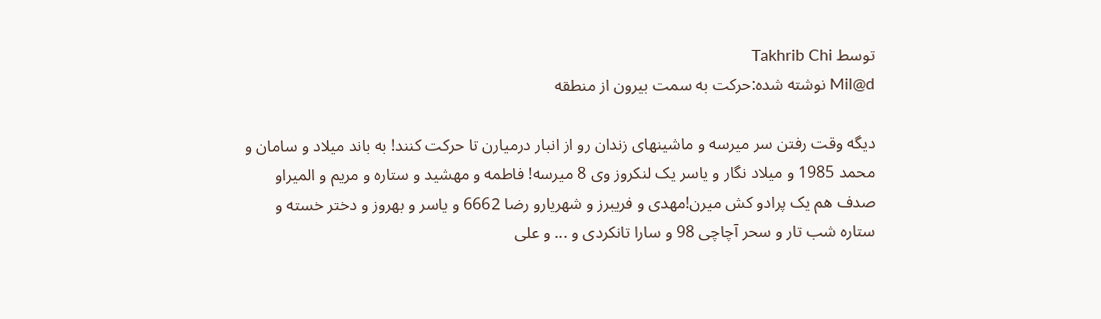توسط Takhrib Chi
Mil@d نوشته شده:حرکت به سمت بیرون از منطقه

دیگه وقت رفتن سر میرسه و ماشینهای زندان رو از انبار درمیارن تا حرکت کنند! به باند میلاد و سامان و محمد 1985 و میلاد نگار و یاسر یک لنکروز وی 8 میرسه! فاطمه و مهشید و ستاره و مریم و المیراو صدف هم یک پرادو کش میرن!مهدی و فریبرز و شهریارو رضا 6662 و یاسر و بهروز و دختر خسته و ستاره شب تار و سحر آچاچی 98 و سارا تانکردی و ... و علی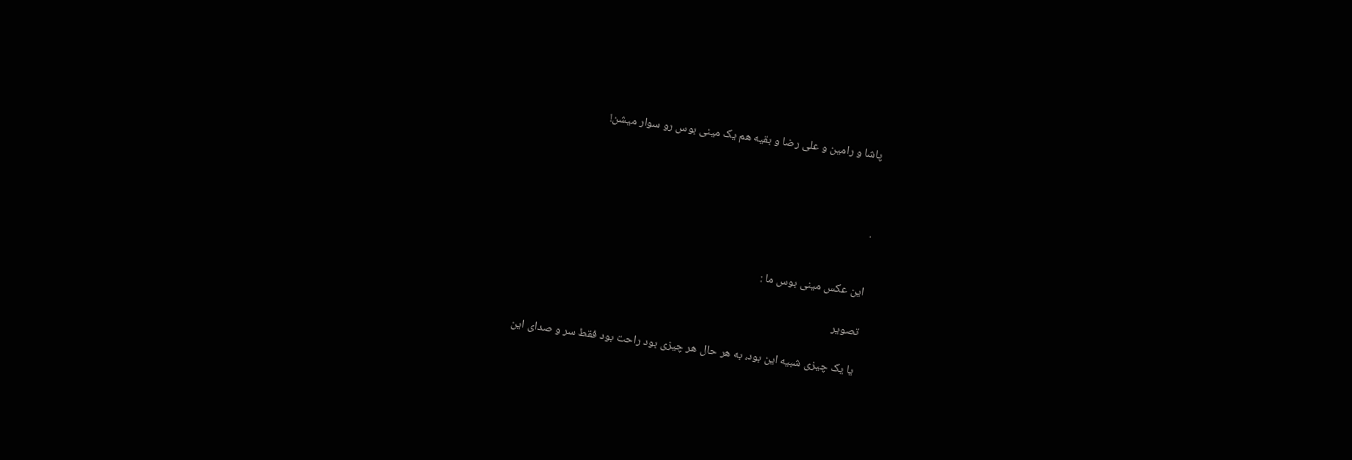پاشا و رامین و علی رضا و بقیه هم یک مینی بوس رو سوار میشن!



.


این عکس مینی بوس ما :

تصویر

یا یک چیزی شبیه این بود، به هر حال هر چیزی بود راحت بود فقط سر و صدای این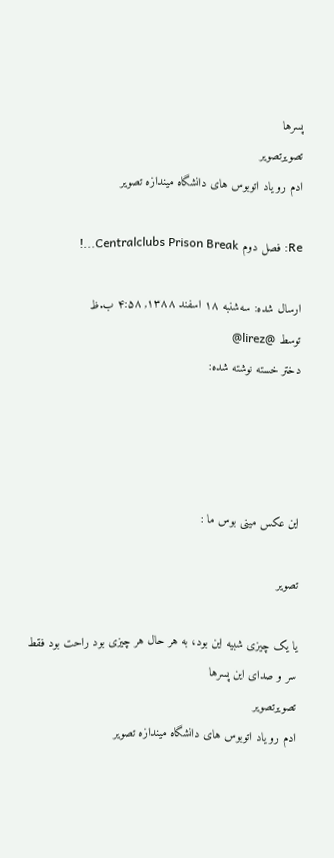پسرها
تصویرتصویر
ادم رو یاد اتوبوس های دانشگاه میندازه تصویر

Re: فصل دوم Centralclubs Prison Break...!

ارسال شده: سه‌شنبه ۱۸ اسفند ۱۳۸۸, ۴:۵۸ ب.ظ
توسط @lirez@
دختر خسته نوشته شده:




این عکس مینی بوس ما :

تصویر

یا یک چیزی شبیه این بود، به هر حال هر چیزی بود راحت بود فقط سر و صدای این پسرها
تصویرتصویر
ادم رو یاد اتوبوس های دانشگاه میندازه تصویر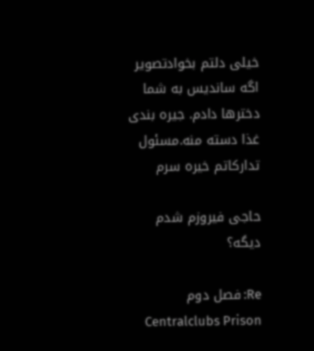خیلی دلتم بخوادتصویر اگه ساندیس به شما دخترها دادم. جیره بندی غذا دسته منه.مسئول تدارکاتم خیره سرم

حاجی فیروزم شدم دیگه؟

Re: فصل دوم Centralclubs Prison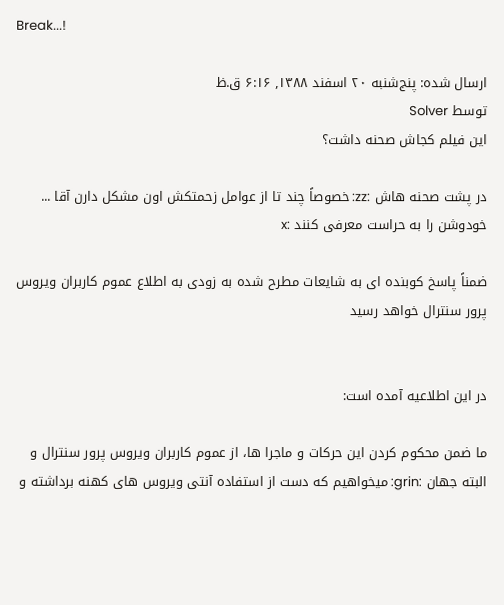Break...!

ارسال شده: پنج‌شنبه ۲۰ اسفند ۱۳۸۸, ۶:۱۶ ق.ظ
توسط Solver
این فیلم کجاش صحنه داشت؟

در پشت صحنه هاش :zz: خصوصاً چند تا از عوامل زحمتکش اون مشکل دارن آقا ... خودوشن را به حراست معرفی کنند :x

ضمناً پاسخ کوبنده ای به شایعات مطرح شده به زودی به اطلاع عموم کاربران ویروس پرور سنترال خواهد رسید


در این اطلاعیه آمده است:

ما ضمن محکوم کردن این حرکات و ماجرا ها، از عموم کاربران ویروس پرور سنترال و البته جهان :grin: میخواهیم که دست از استفاده آنتی ویروس های کهنه برداشته و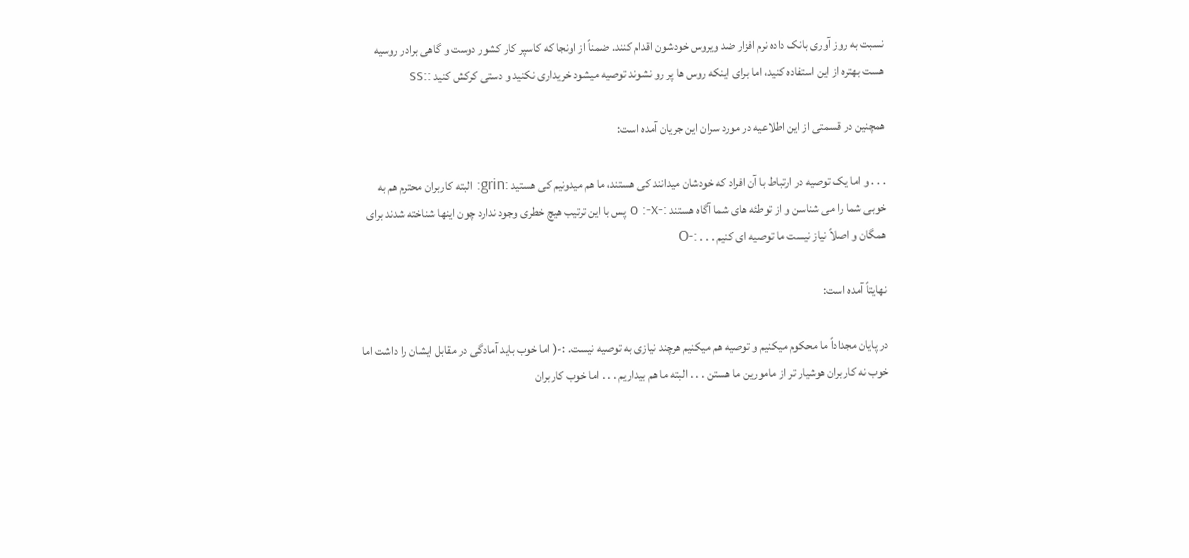نسبت به روز آوری بانک داده نرم افزار ضد ویروس خودشون اقدام کنند. ضمناً از اونجا که کاسپر کار کشور دوست و گاهی برادر روسیه هست بهتره از این استفاده کنید، اما برای اینکه روس ها پر رو نشوند توصیه میشود خریداری نکنید و دستی کرکش کنید ::ss

همچنین در قسمتی از این اطلاعیه در مورد سران این جریان آمده است:

. . . و اما یک توصیه در ارتباط با آن افراد که خودشان میدانند کی هستند، ما هم میدونیم کی هستید :grin: البته کاربران محترم هم به خوبی شما را می شناسن و از توطئه های شما آگاه هستند :-o :-x پس با این ترتیب هیچ خطری وجود ندارد چون اینها شناخته شدند برای همگان و اصلاً نیاز نیست ما توصیه ای کنیم . . . :-O

نهایتاً آمده است:

در پایان مجداداً ما محکوم میکنیم و توصیه هم میکنیم هرچند نیازی به توصیه نیست. :-( اما خوب باید آمادگی در مقابل ایشان را داشت اما خوب نه کاربران هوشیار تر از مامورین ما هستن . . . البته ما هم بیداریم . . . اما خوب کاربران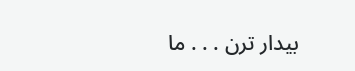بیدار ترن . . . ما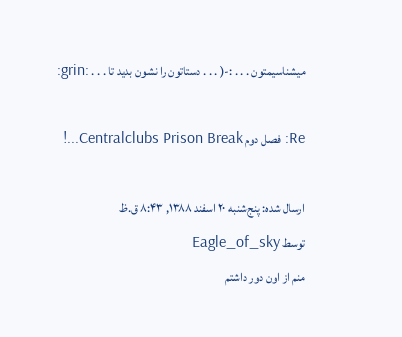میشناسیمتون . . . :-( . . . دستاتون را نشون بدید تا . . . :grin:

Re: فصل دوم Centralclubs Prison Break...!

ارسال شده: پنج‌شنبه ۲۰ اسفند ۱۳۸۸, ۸:۴۳ ق.ظ
توسط Eagle_of_sky
منم از اون دور داشتم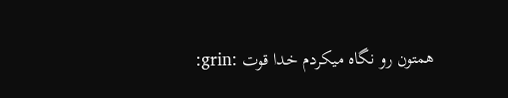همتون رو نگاه میکردم خدا قوت :grin: